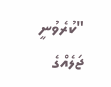"ކުރެވުނީ ޖަލެއްގެ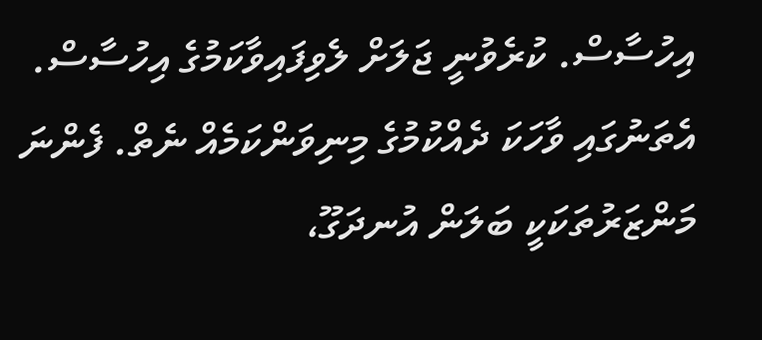އިހުސާސް. ކުރެވުނީ ޖަލަށް ލެވިފައިވާކަމުގެ އިހުސާސް. އެތަނުގައި ވާހަކަ ދެއްކުމުގެ މިނިވަންކަމެއް ނެތް. ފެންނަ މަންޒަރުތަކަކީ ބަލަން އުނދަގޫ،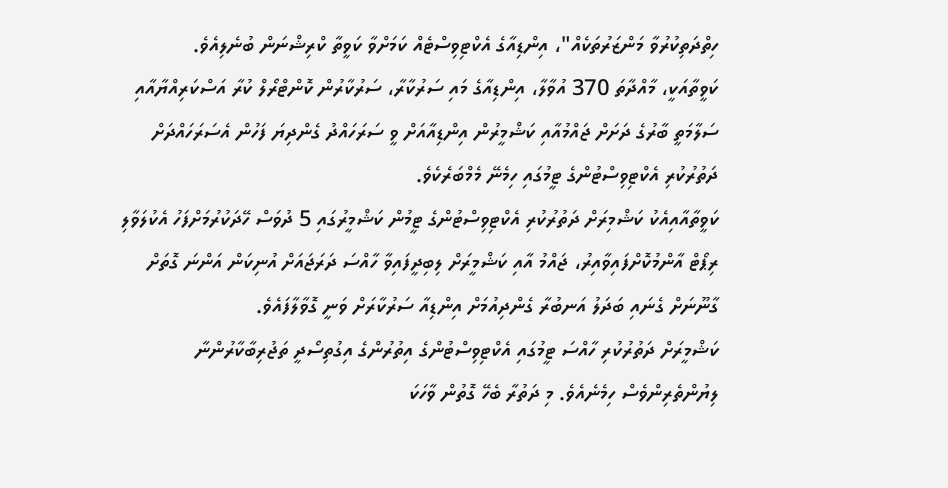ހިތްދަތިކުރުވާ މަންޒަރުތަކެއް"، އިންޑިއާގެ އެކްޓިވިސްޓެއް ކަމަށްވާ ކަވީތާ ކްރިޝްނަން ބުނެލިއެވެ.
ކަވީތާއަކީ، މާއްދާތަ 370 އުވާލާ، އިންޑިއާގެ މައި ސަރުކާރާ، ސަރުކާރުން ކޮންޓްރޯލް ކުރާ އަސްކަރިއްޔާއާއި ސަލާމަތީ ބާރުގެ ދަށަށް ޖައްމުއާއި ކަޝްމީރުން އިންޑިއާއަށް ވީ ސަރަހައްދު ގެންދިޔަ ފަހުން އެސަރަހައްދަށް ދަތުރުކުރި އެކްޓިވިސްޓުންގެ ޓީމުގައި ހިމެނޭ މެމްބަރެކެވެ.
ކަވީތާއާއިއެކު ކަޝްމިރަށް ދަތުރުކުރި އެކްޓިވިސްޓުންގެ ޓީމުން ކަޝްމީރުގައި 5 ދުވަސް ހޭދަކުރުމަށްފަހު އެކުލަވާލި ރިޕޯޓް އާންމުކޮށްފައިވާއިރު، ޖައްމު އާއި ކަޝްމީރަށް ލިބިދީފައިވާ ހާއްސަ ދަރަޖައަށް އުނިކަން އަންނަ ގޮތަށް ގާނޫނަށް ގެނައި ބަދަލު އަނބުރާ ގެންދިއުމަށް އިންޑިއާ ސަރުކާރަށް ވަނީ ގޮވާލާފައެވެ.
ކަޝްމީރަށް ދަތުރުކުރި ހާއްސަ ޓީމުގައި އެކްޓިވިސްޓުންގެ އިތުރުންގެ އިގުތިސޯދީ ތަޖުރިބާކާރުންނާ ލިޔުންތެރިންވެސް ހިމެނެއެވެ. މި ދަތުރާ ބެހޭ ގޮތުން ވާހަކަ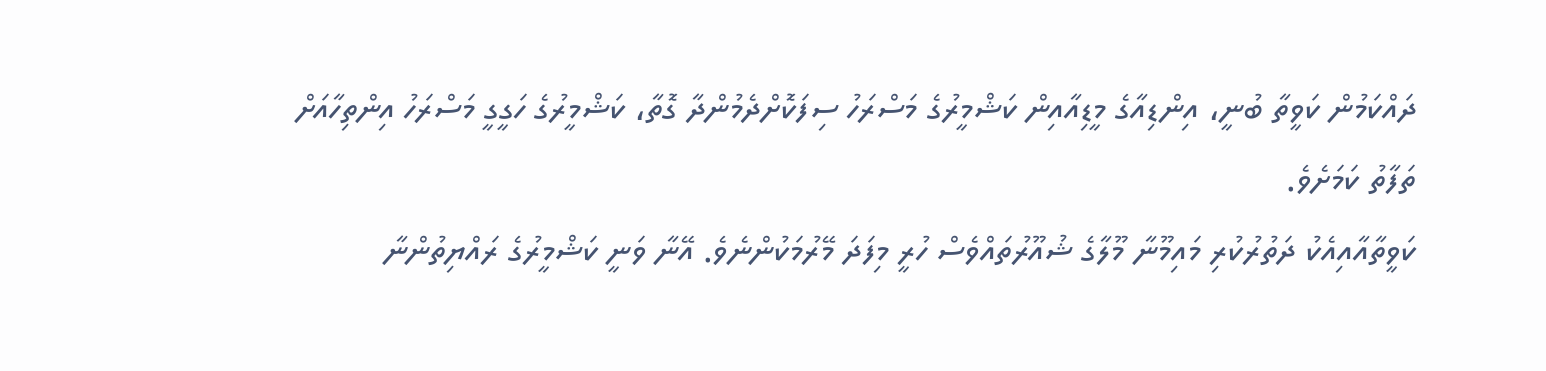ދައްކަމުން ކަވީތާ ބުނީ، އިންޑިއާގެ މީޑިއާއިން ކަޝްމީރުގެ މަސްރަހު ސިފަކޮށްދެމުންދާ ގޮތާ، ކަޝްމީރުގެ ހަގީގީ މަސްރަހު އިންތިހާއަށް ތަފާތު ކަމަށެވެ.
ކަވީތާއާއިއެކު ދަތުރުކުރި މައިމޫނާ މޫލާގެ ޝުއޫރުތައްވެސް ހުރީ މިފަދަ މޭރުމަކުންނެވެ. އޭނާ ވަނީ ކަޝްމީރުގެ ރައްޔިތުންނާ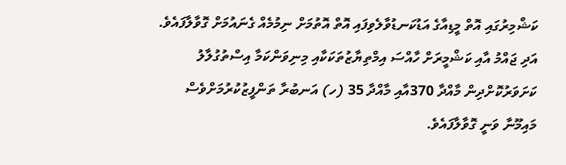ކަޝްމިރުގައި އޮތް މީޑިއާގެ އަޑުކަނޑުވާލެވިފައި އޮތް އޮތުމަށް ނިމުމެއް ގެނައުމަށް ގޮވާލާފައެވެ. އަދި ޖައްމު އާއި ކަޝްމީރަށް ހާއްސަ އިމްތިޔާޒުތަކަކާއި މިނިވަންކަމާ އިސްތުގުލާލު ކަށަވަރުކޮށްދިން މާއްދާ 370އާއި މާއްދާ 35 (ހ) އަނބުރާ ތަންފީޒުކުރުމަށްވެސް މައިމޫނާ ވަނީ ގޮވާލާފައެވެ.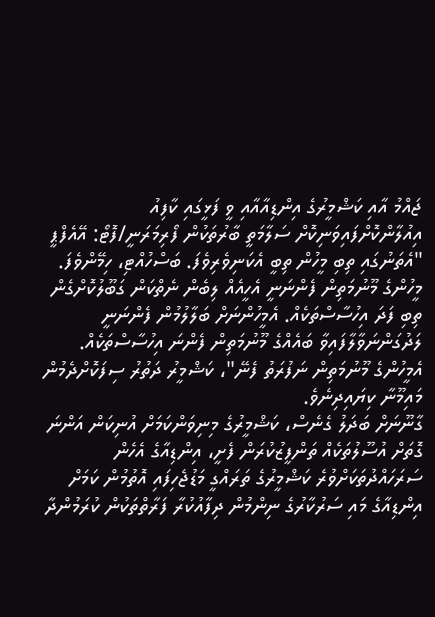ޖައްމު އާއި ކަޝްމީރުގެ އިންޑިއާއާއި ވީ ފަޅީގައި ކާފިއު އިއުލާންކޮށްފައިވަނިކޮށް ސަލާމަތީ ބާރުތަކުން ފޯރިމަރަނީ/ފޮޓޯ: އޭއެފްޕީ
"އެތަނުގައި ތިބި މީހުން ތިބީ އެކަނިވެރިވެފަ. ބަސްހުއްޓި، ހިމޭންވެފަ. މީހުންގެ މޫނުމަތިން ފެންނަނީ އެހީއެއް ލިބެން ނެތްކަން ގަބޫލުކޮށްގެން ތިބި ފަދަ އިހުސާސްތަކެއް. އެމީހުންނަށް ބަލާލުމުން ފެންނަނީ ލަދުގަންނަވާލާފައިވާ ބައެއްގެ މޫނުމަތިން ފެންނަ އިހުސާސްތަކެއް. އެމީހުންގެ މޫނުމަތިން ނަފުރަތު ފެނޭ"، ކަޝްމީރު ދަތުރު ސިފަކޮށްދެމުން މައިމޫނާ ކިޔައިދިނެވެ.
ގާނޫނަށް ބަދަލު ގެނެސް، ކަޝްމީރުގެ މިނިވަންކަމަށް އުނިކަން އަންނަ ގޮތަށް އުސޫލުތަކެއް ތަންފީޒުކުރަން ފެށީ، އިންޑިއާގެ އެހެން ސަރަހައްދުތަކަށްވުރެ ކަޝްމީރުގެ ތަރައްގީ މަޑުޖެހިފައި އޮތުމުން ކަމަށް އިންޑިއާގެ މައި ސަރުކާރުގެ ނިންމުން ދިފާއުކުރާ ފަރާތްތަކުން ކުރަމުންދާ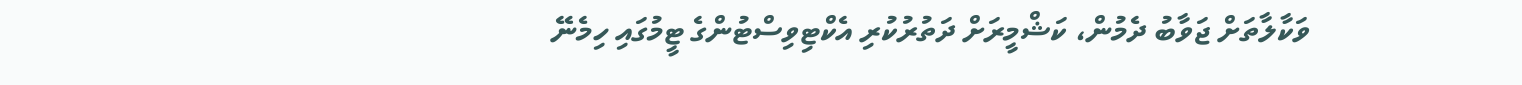ވަކާލާތަށް ޖަވާބު ދެމުން، ކަޝްމީރަށް ދަތުރުކުރި އެކްޓިވިސްޓުންގެ ޓީމުގައި ހިމެނޭ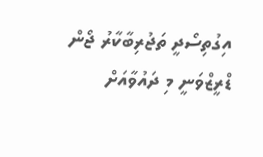އިގުތިސޯދީ ތަޖުރިބާކާރު ޖޯން ޑްރީޒްވަނީ މި ދައުވާއަށް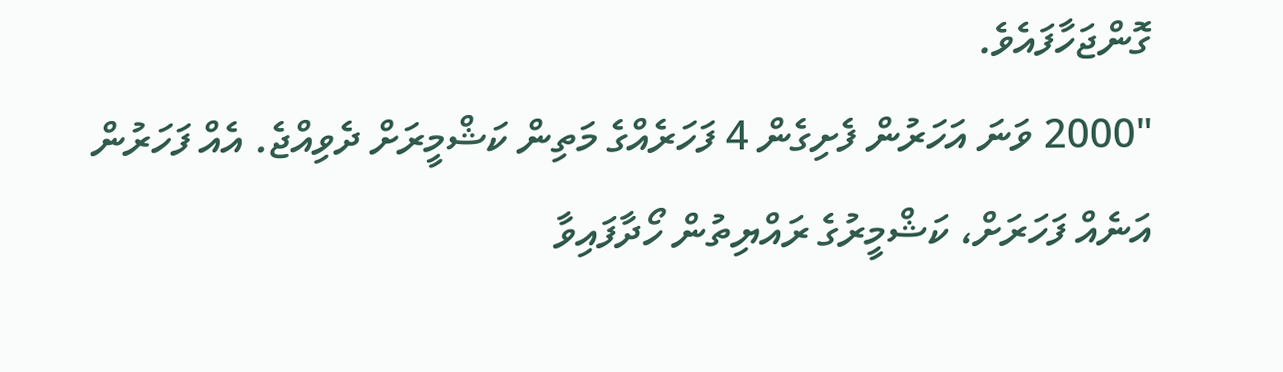ގޮންޖަހާފައެވެ.
"2000 ވަނަ އަހަރުން ފެށިގެން 4 ފަހަރެއްގެ މަތިން ކަޝްމީރަށް ދެވިއްޖެ. އެއް ފަހަރުން އަނެއް ފަހަރަށް، ކަޝްމީރުގެ ރައްޔިތުން ހޯދާފައިވާ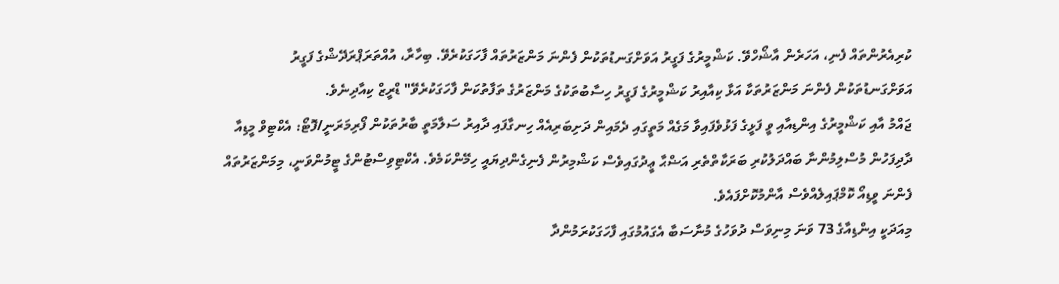ކުރިއެރުންތައް ފެނި، އަހަރެން އާޝޯހްވޭ. ކަޝްމީރުގެ ފަގީރު އަވަށްގަނޑުތަކުން ފެންނަ މަންޒަރުތައް ފާހަގަކުރެވޭ. ބިހާރާ، އުއްތަރަޕްރަދޭޝްގެ ފަގީރު އަވަށްގަނޑުތަކުން ފެންނަ މަންޒަރުތަކާ އަޅާ ކިއާއިރު ކަޝްމީރުގެ ފަގީރު ހިސާބުތަކުގެ މަންޒަރުގެ ތަފާތުކަން ފާހަގަކުރެވޭ" ޑްރީޒް ކިއާދިނެވެ.
ޖައްމު އާއި ކަޝްމީރުގެ އިންޑިއާއި ވީ ފަޅީގެ ފަޅުވެފައިވާ މަގެއް މަތީގައި ދެމައިން ދަށިބަރިއެއް ހިނގާފައި ދާއިރު ސަލާމަތީ ބާރުތަކުން ފޯރިމަރަނީ/ފޮޓޯ: އެކްޓިވް މީޑިއާ
ދާދިފަހުން މުސްލިމުންނާ ބައްދަލުކުރި ބަރަކާތްތެރި އަޟްޙާ ޢީދުގައިވެސް ކަޝްމިރުން ފެނިގެންދިޔައީ ހިމޭންކަމެވެ. އެކްޓިވިސްޓުންގެ ޓީމުންވަނީ، މިމަންޒަރުތައް ފެންނަ ވީޑިއޯ ކޮމްޕައިލެއްވެސް އާންމުކޮށްފައެވެ.
މިއަދަކީ އިންޑިއާގެ 73 ވަނަ މިނިވަސް ދުވަހުގެ މުނާސަބާ އެގައުމުގައި ފާހަގަކުރަމުންދާ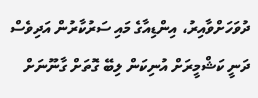ދުވަހަށްވާއިރު، އިންޑިއާގެ މައި ސަރުކާރުން އަދިވެސް ދަނީ ކަޝްމީރަށް އުނިކަން ލިބޭ ގޮތަށް ގާނޫނަށް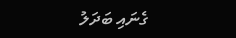ގެނައި ބަދަލު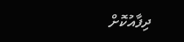ދިފާއުކޮށް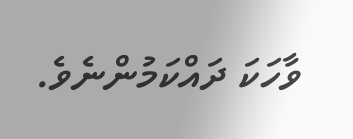ވާހަކަ ދައްކަމުންނެވެ.